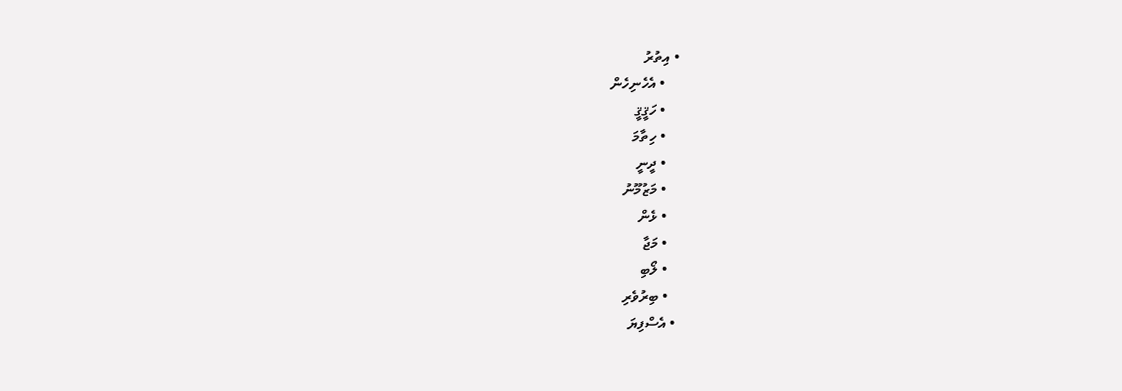• އިތުރު
    • އެހެނިހެން
    • ހަޤީޤީ
    • ހިތާމަ
    • ދީނީ
    • މަޒުމޫނު
    • ޅެން
    • މަޖާ
    • ލޯބި
    • ބިރުވެރި
  • އެސްފިޔަ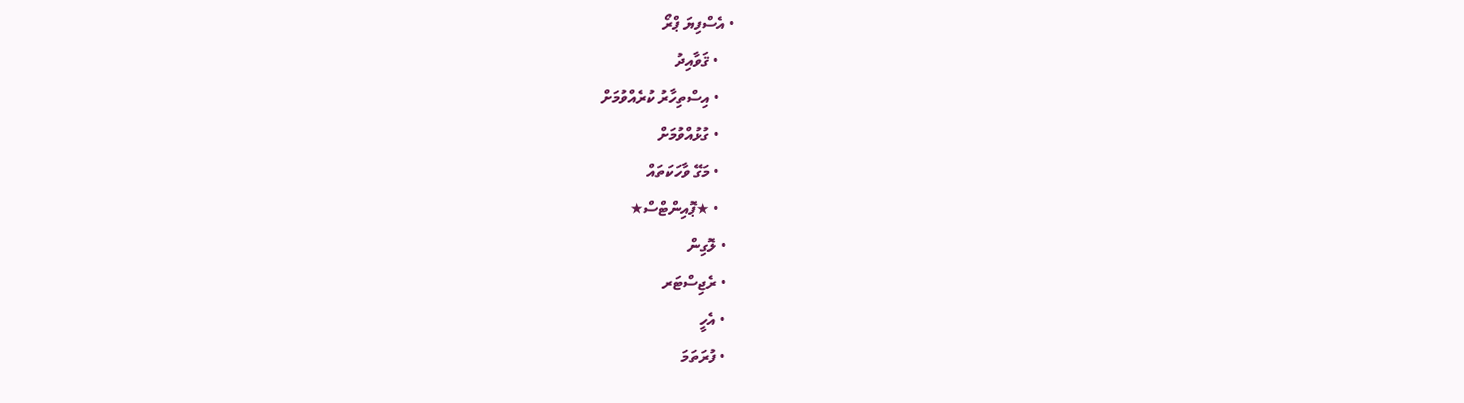• އެސްފިޔަ ޕްރޯ
    • ޤަވާއިދު
    • އިސްތިހާރު ކުރެއްވުމަށް
    • ގުޅުއްވުމަށް
    • މަގޭ ވާހަކަތައް
    • ★ޕޮއިންޓްސް★
  • ލޮގިން
  • ރެޖިސްޓަރ
  • އެހީ
  • ފުރަތަމަ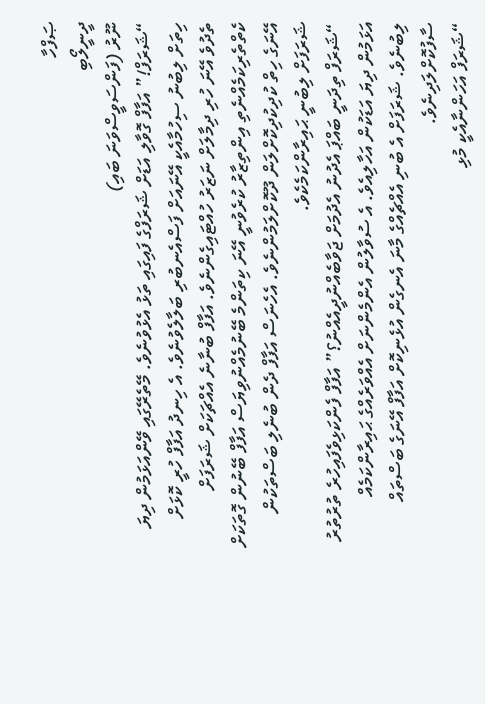ޞަފްހާ
ދީނީލޯބި
ނޫރު (ފަންސަވީސްވަނަ ބައި)
“ޝަރަފް!” އަފާފް ގޮވާލި އަޑަށް ޝަރަފްގެ ފައިގައި ތަޅު އެޅުވުނެވެ. މޭތެރޭގައި ވޭންއަޅަމުން ދިޔަ ހިތަށް ލިބުނު ސިހުމާއެކީ އޭނައަށް ފަސްއެނބުރި ބަލާލެވުނެވެ. އެ ހިނދު އަފާފް ހުރީ ކޮޅަށް ތެދުވެ އޭނަ ހުރި ދިމާލަށް ނަޒަރު ހުއްޓައިގެންނެވެ. އަފާފް ބުނާނެ އެއްޗަކަށް ޝަރަފަށް ކެތްތެރިކަމެއްނެތި އިންތިޒާރު ކުރެވުނީ އޭނަ ކިތަންމެ ބޭނުމެއްނުވިޔަސް އަފާފް ބޭނުން ގޮތަކަށް އޭނަގެ ހިތް ކުދިކުދިކޮށްލަން ދޫކޮށްލަމުންނެވެ. އެހެނަސް އަފާފް ދެން ބުނެލި ބަސްތަކުން ޝަރަފަށް ލިބުނީ ޙައިރާންކަމެކެވެ.
“ޝަރަފް ތިދަނީ ބައްޕަ އެދުނު އެދުމަށް ޖަވާބެއްނުދީއެއްނު؟” އަފާފް ފެންކަޅިވެފައިހުރެ ތުރުތުރު އަޅަމުން ދިޔަ އަޑަކުން އަހާލިއެވެ. އެ ސުވާލުން އެންމެންނަށް އެއްވަރެއްގެ ޙައިރާންކަމެއް ލިބުނެވެ. ޝަރަފަށް އެ ބުނި އެއްޗެއްގެ މާނަ އެނގެން އުޅެނިކޮށް އަފާފް އޭނަގެ ބަސްތައް ސާފުކޮށްލަދިނެވެ.
“ޝަރަފް އަހަންނާއެކީ މުޅި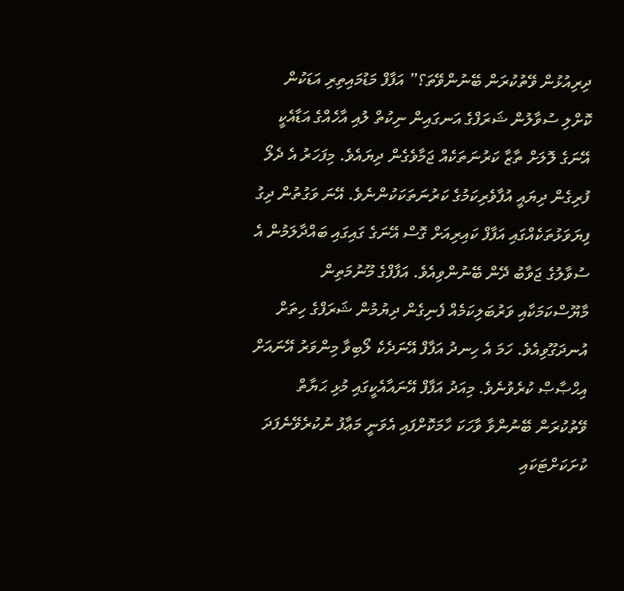ދިރިއުޅުން ވޭތުކުރަން ބޭނުންވޭތަ؟” އަފާފް މަޑުމައިތިރި އަޑަކުން ކޮށްލި ސުވާލުން ޝަރަފްގެ އަނގައިން ނިކުތް ލުއި އާހެއްގެ އަޑާއެކީ އޭނަގެ ލޮލަށް ތާޒާ ކަރުނަތަކެއް ޖަމާވެގެން ދިޔައެވެ. މިފަހަރު އެ ދެލޯ ފުރިގެން ދިޔައީ އުފާވެރިކަމުގެ ކަރުނަތަކަކުންނެވެ. އޭނަ ވަގުތުން ދިގު ފިޔަވަޅުތަކެއްގައި އަފާފް ކައިރިއަށް ގޮސް އޭނަގެ ގައިގައި ބައްދާލަމުން އެ ސުވާލުގެ ޖަވާބު ދޭން ބޭނުންވިއެވެ. އަފާފްގެ މޫނުމަތިން މާޔޫސްކަމަކާއި ވަރުބަލިކަމެއް ފެނިގެން ދިޔުމުން ޝަރަފްގެ ހިތަށް އުނދަގޫވިއެވެ. ހަމަ އެ ހިނދު އަފާފް އޭނަދެކެ ލޯބިވާ މިންވަރު އޭނައަށް އިޙްޞާޞް ކުރެވުނެވެ. މިއަދު އަފާފް އޭނައާއެކީގައި މުޅި ޙަޔާތް ވޭތުކުރަން ބޭނުންވާ ވާހަކަ ހާމަކޮށްފައި އެވަނީ މަޢާފު ނުކުރެވޭނެފަދަ ކުށަކަށްޓަކައި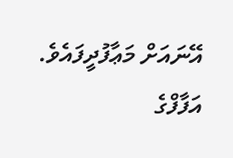އޭނައަށް މަޢާފުދީފައެވެ. އަފާފްގެ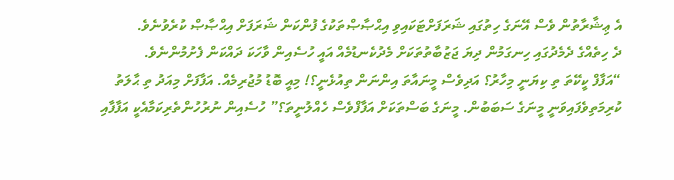އެ ޢިޝާރާތުން ވެސް އޭނަގެ ހިތުގައި ޝަރަފަށްޓަކައިވި އިޙްޞާޞްތަކުގެ ފުންކަން ޝަރަފަށް އިޙްޞާޞް ކުރެވުނެވެ.
ދެ ހިތެއްގެ ދެމެދުގައި ހިނގަމުން ދިޔަ ޖަޒުބާތުތަކަށް މެދުކެނޑުމެއް އައީ ހުސެއިން ވާހަކަ ދައްކަން ފެށުމުންނެވެ.
“އަފާފް ކީކޭތަ ތި ކިޔަނީ މިހާރު؟ އަދިވެސް މީނައާތަ އިންނަން ތިއުޅެނީ؟! މިއީ ބޮޑު މުޖުރިމެއް. އަފާފަށް މިއަދު ތި ޙާލަތު ކުރިމަތިވެފައިވަނީ މީނަގެ ސަބަބުން. މީނަގެ ބަސްތަކަށް އަފާފްވެސް ހެއްލުނީތަ؟” ހުސެއިން ނުރުހުންތެރިކަމާއެކީ އަފާފާއި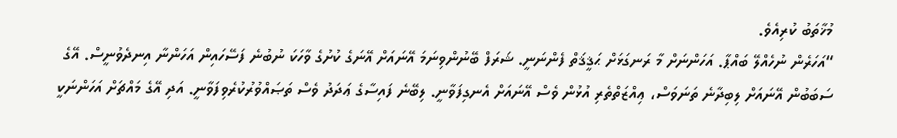މުޚާތަބު ކުރިއެވެ.
“އަހަރެން ނުހެއްލޭ ބައްޕާ. އަހަންނަށް މާ ރަނގަޅަށް ޙަޤީޤަތް ފެންނަނީ. ޝަރަފް ބޭނުންވިނަމަ އޭނައަށް އޭނަގެ ކުށުގެ ވާހަކަ ނުބުނެ ފަސޭހައިން އަހަންނާ އިނދެވުނީސް. އޭގެ ސަބަބުން އޭނައަށް ލިބިދާނެ ތަނަވަސް، ޢިއްޒަތްތެރި އުޅުން ވެސް އޭނައަށް އެނގިފަވާނީ. ލިބޭނެ ފައިސާގެ ޢަދަދު ވެސް ތަޞައްވުރުކުރެވިފަވާނީ. އަދި އޭގެ މައްޗަށް އަހަންނަކީ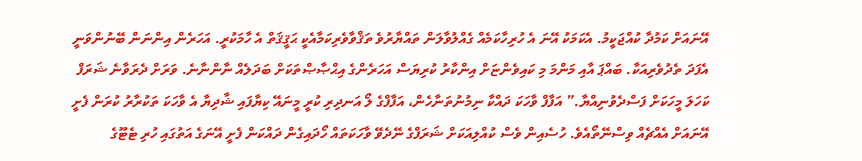އޭނައަށް ކަމުދާ ކުއްޖަކީމު. އެކަމަކު އޭނަ އެ ހުރިހާކަމެއް ގެއްލުވާލަން ތައްޔާރުވެ ތަޤްވާވެރިކަމާއެކީ ޙަޤީޤަތް އެ ހާމަކުރީ. އަހަރެން އިންނަން ބޭނުންވަނީ އެފަދަ ތެދުވެރިއަކާ. ބައްޕަ އާއި މަންމަ މި ކައިވެންޏަށް އިންކާރު ކުރިޔަސް އަހަރެންގެ އިޙްޞާޞްތަކަށް ބަދަލެއް ނާންނާނެ. ވަރަށް ދެރަވާނެ ޝަރަފް ކަހަލަ މީހަކަށް ފަސްދެވުނިއްޔާ.” އަފާފް ވާހަކަ ދައްކާ ނިމުނުތަނާހެން، އަފާފްގެ ލޯ އަނދިރި ކުރީ މީނައޭ ކިޔާފައި ޝާދިޔާ އެ ވާހަކަ ތަކުރާރު ކުރަން ފެށީ އޭނައަށް އެއްޗެއް ވިސްނޭތޯއެވެ. ހުސެއިން ވެސް ކުއްލިއަކަށް ޝަރަފްގެ ނޭދެވޭ ވާހަކަތައް ހޯދައިގެން ދައްކަން ފެށީ އޭނަގެ އަތުގައި ހުރި ޓެޓޫގެ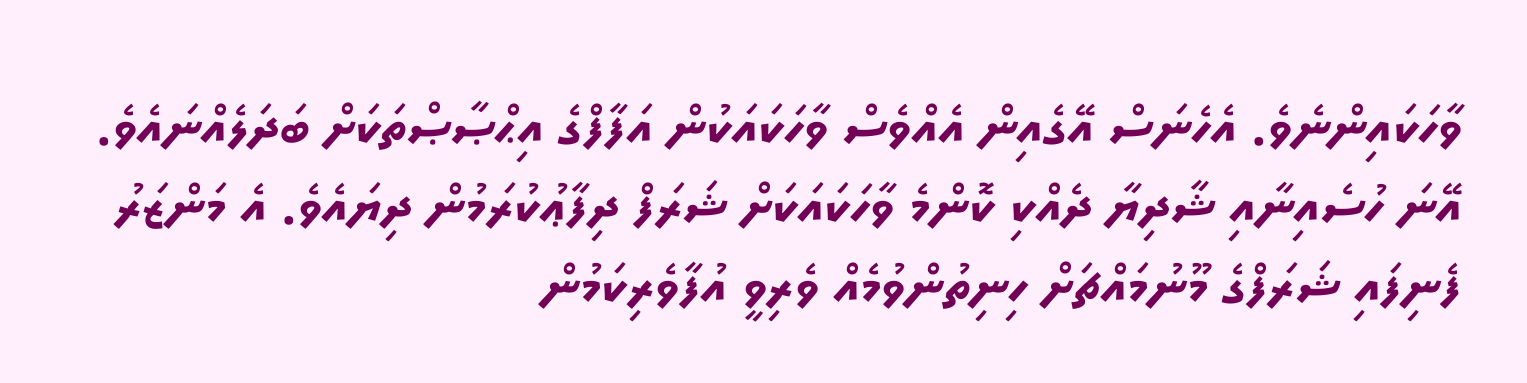ވާހަކައިންނެވެ. އެހެނަސް އޭގެއިން އެއްވެސް ވާހަކައަކުން އަފާފްގެ އިޙްޞާޞްތަކަށް ބަދަލެއްނައެވެ. އޭނަ ހުސެއިނާއި ޝާދިޔާ ދެއްކި ކޮންމެ ވާހަކައަކަށް ޝަރަފް ދިފާޢުކުރަމުން ދިޔައެވެ. އެ މަންޒަރު ފެނިފައި ޝަރަފްގެ މޫނުމައްޗަށް ހިނިތުންވުމެއް ވެރިވީ އުފާވެރިކަމުން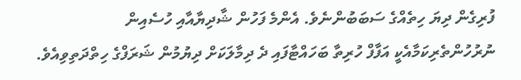ފުރިގެން ދިޔަ ހިތެއްގެ ސަބަބުންނެވެ. އެންމެ ފަހުން ޝާދިޔާއާއި ހުސެއިން ނުރުހުންތެރިކަމާއެކީ އަފާފް ހުރިތާ ބަހައްޓާފައި ދެ ދިމާލަކަށް ދިޔުމުން ޝަރަފްގެ ހިތްދަތިވިއެވެ.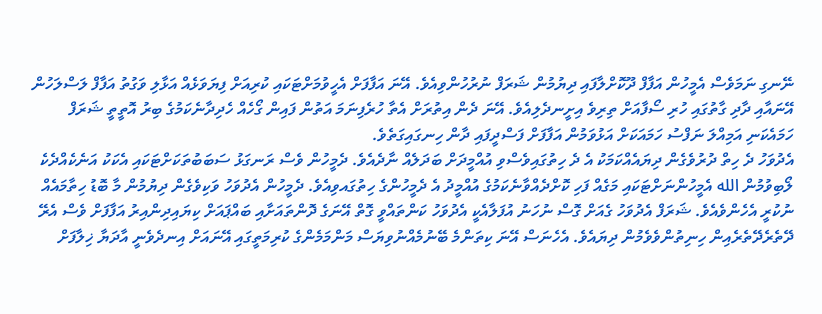ނޭނގި ނަމަވެސް އެމީހުން އަފާފް ދޫކޮށްލާފައި ދިޔުމުން ޝަރަފް ނުރުހުންވިއެވެ. އޭނަ އަފާފަށް އެހީވުމަށްޓަކައި ކުރިއަށް ފިޔަވަޅެއް އަޅާލި ވަގުތު އަފާފް ލަސްލަހުން އޭނައާއި ދާދި ގާތުގައި ހުރި ސޯފާއަށް ތިރިވެ އިށީނދެލިއެވެ. އޭނަ ދެން އިތުރަށް އެތާ ހުރެފިނަމަ އަތުން ފައިން ގޯހެއް ހެދިދާނެކަމުގެ ބިރު އޮތީތީ ޝަރަފް ހަމައެކަނި އަމިއްލަ ނަފްސު ހަމައަކަށް އަޅުވަމުން އަފާފަށް ފަސްދީފައި ދާން ހިނގައިގަތެވެ.
އެދުވަހު ދެ ހިތް ދުރުވެގެން ދިޔައެއްކަމަކު އެ ދެ ހިތުގައިވެސްވި އުއްމީދަށް ބަދަލެއް ނާދެއެވެ. ދެމީހުން ވެސް ރަނގަޅު ސަބަބުތަކަށްޓަކައި އެކަކު އަނެކެއްދެކެ ލޯބިވުމުން الله އެމީހުންނަށްޓަކައި މަގެއް ފަހި ކޮށްދެއްވާނެކަމުގެ އުއްމީދު އެ ދެމީހުންގެ ހިތުގައވިއެވެ. ދެމީހުން އެދުވަހު ވަކިވެގެން ދިޔުމުން މާ ބޮޑު ހިތާމައެއް ނުކުރީ އެހެންވެއެވެ. ޝަރަފް އެދުވަހު ގެއަށް ގޮސް ނުހަނު އުފަލާއެކީ އެދުވަހު ކަންތައްވީ ގޮތް އޭނަގެ ދޮންތައަށާއި ބައްޕައަށް ކިޔައިދިންއިރު އަފާފަށް ވެސް އެރޭ ދޭތެރެދޭތެރެއިން ހިނިތުންވެވެމުން ދިޔައެވެ. އެހެނަސް އޭނަ ކިތަންމެ ބޭނުމެއްނުވިޔަސް މަންމަމެންގެ ކުރިމަތީގައި އޭނައަށް އިނދެވެނީ އާދަޔާ ޚިލާފަށް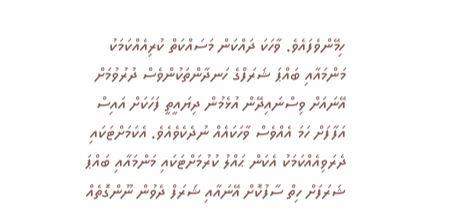ހިމޭންވެފައެވެ. ވާހަކަ ދައްކަން މަސައްކަތް ކުރިއެއްކަމަކު މަންމައާއި ބައްޕަ ޝަރަފްގެ ހަނދާންތަކުންވެސް ދުރުވުމަށް އޭނައަށް ވިސްނައިދޭން އުޅެމުން ދިޔައީތީ ފަހަކަށް އައިސް އަފާފަށް ހަމަ އެއްވެސް ވާހަކައެއް ނުދެކެވެއެވެ. އެކަމަށްޓަކައި ދެރަވިއެއްކަމަކު އެކަން ޙައްލު ކުރުމަށްޓަކައި މަންމައާއި ބައްޕަ ޝަރަފަށް ހިތް ސާފުކޮށް އޭނައާއި ޝަރަފް ދެވުން ނޫންގޮތެއް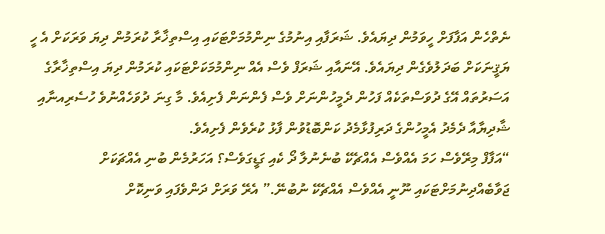ނެތްހެން އަފާފަށް ހީވަމުން ދިޔައެވެ. ޝަރަފާއި އިނުމުގެ ނިންމުމަށްޓަކައި އިސްތިޚާރާ ކުރަމުން ދިޔަ ވަރަކަށް އެ ހީ ޔަޤީނަކަށް ބަދަލުވެގެން ދިޔައެވެ. އޭނައާއި ޝަރަފް ވެސް އެއް ނިންމުމަކަށްޓަކައި ކުރަމުން ދިޔަ އިސްތިޚާރާގެ އަސަރުތައް އޭގެ ދުވަސްތަކެއް ފަހުން ދެމީހުންނަށް ވެސް ފެންނަން ފެށިއެވެ. މާ ގިނަ ދުވަހެއްނުވެ ހުސެރިއނާއި ޝާދިޔާއާ ދެމެދު އެމީހުންގެ ދަރިފުޅާމެދު ކަންބޮޑުވުން ފާޅު ކުރެވެން ފެށިއެވެ.
“އަފާފް މިރޭވެސް ހަމަ އެއްވެސް އެއްޗެކޭ ބުނެނުލާ ދޯ ކެއި ގަޑީގަވެސް؟ އަހަރުމެން ބުނި އެއްޗަކަށް ޖަވާބެއްދިނުމަށްޓަކައި ނޫނީ އެއްވެސް އެއްޗެކޭ ނުބުނޭ.” އެރޭ ވަރަށް ދަންވެފައި ވަނިކޮށް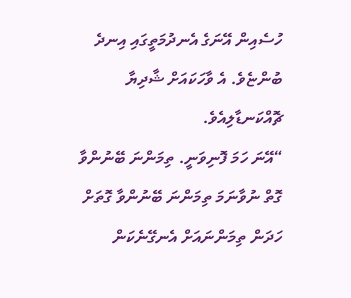ހުސެއިން އޭނަގެ އެނދުމަތީގައި އިނދެ ބުންޏެވެ. އެ ވާހަކައަށް ޝާދިޔާ ޗޮއްކަނޑާލިއެވެ.
“އޭނަ ހަމަ ފޮނިވަނީ. ތިމަންނަ ބޭނުންވާ ގޮތް ނުވާނަމަ ތިމަންނަ ބޭނުންވާ ގޮތަށް ހަދަން ތިމަންނައަށް އެނގޭނެކަން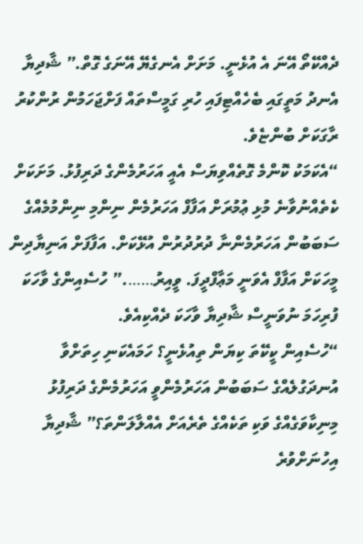ދެއްކޭތޯ އޭނަ އެ އުޅެނީ. މަށަށް އެނގެޔޭ އޭނަގެ ގޮތް.” ޝާދިޔާ އެނދު މަތީގައި ބެހެއްޓިފައި ހުރި ގަމީސްތައް ފަށްޖަހަމުން ރުންކުރު ރާގަކަށް ބުންޏެވެ.
“އެކަމަކު ކޮންމެ ގޮތެއްވިޔަސް އެއީ އަހަރުމެންގެ ދަރިފުޅު. މަށަކަށް ކެތެއްނުވާނެ މުޅި ޢުމުރަށް އަފާފް އަހަރުމެން ނިންމި ނިންމުމެއްގެ ސަބަބުން އަހަރުމެންނާ ދުރުދުރުން އުޅޭކަށް. އަފާފަށް އަނިޔާދިން މީހަކަށް އަފާފް އެވަނީ މަޢާފްދީފަ. ވީއިރު…….” ހުސެއިންގެ ވާހަކަ ފުރިހަމަ ނުވަނީސް ޝާދިޔާ ވާހަކަ ދެއްކިއެވެ.
“ހުސެއިން ކީކޭތަ ކިޔަން ތިއުޅެނީ؟ ހަމައެކަނި ހިތަށްވާ އުނދަގުލެއްގެ ސަބަބުން އަހަރުމެންވީ އަހަރުމެންގެ ދަރިފުޅު މިނިކާވަގެއްގެ ވަކި ތަކެއްގެ ތެރެއަށް އެއްލާލަންތަ؟” ޝާދިޔާ އިހުނަށްވުރެ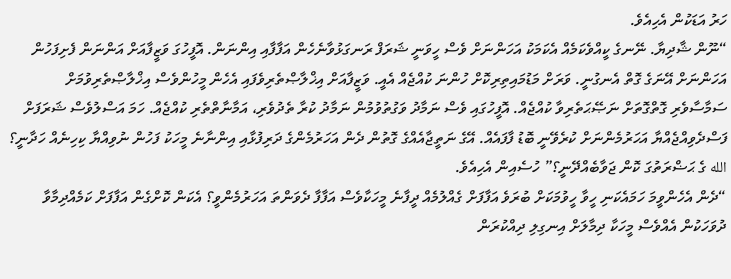ހަރު އަޑަކުން އެހިއެވެ.
“ނޫން ޝާދިޔާ. ނޭނގެ ކީއްވެކަމެއް އެކަމަކު އަހަންނަށް ވެސް ހީވަނީ ޝަރަފް ރަނގަޅުވާނެހެން އަފާފާއި އިންނަން. އޮފީހުގަ ވަޒީފާއަށް އަންނަން ފެށިފަހުން އަހަންނަށް އޭނަގެ ގޮތް އެނގުނީ. ވަރަށް މަޑުމައިތިރިކޮށް ހުންނަ ކުއްޖެއް އެއީ. ވަޒީފާއަށް އިޚްލާޞްތެރިވެފައި އެހެން މީހުންވެސް އިޚްލާޞްތެރިވުމަށް ސަމާސާވެރި ގޮތްގޮތަށް ނަޞޭޙަތެރިވާ ކުއްޖެއް. އޮފީހުގައި ވެސް ނަމާދު ވަގުތުވުމުން ނަމާދު ކުރާ ތެދުވެރި، އަމާނާތްތެރި ކުއްޖެއް. ހަމަ އަސްލުވެސް ޝަރަފަށް ފަސްދެވިއްޖެއްޔާ އަހަރުމެންނަށް ކުރެވޭނީ ބޮޑު ފާފައެއް. އޭގެ ނަތީޖާއެއްގެ ގޮތުން ދެން އަހަރުމެންގެ ދަރިފުޅާއި އިންނާނެ މީހަކު ފަހުން ނުވިއްޔާ ކިހިނެއް ހަދާނީ؟ الله ގެ ޙަޟްރަތުގަ ކޮން ޖަވާބެއްދޭނީ؟” ހުސެއިން އެހިއެވެ.
“ދެން އެހެންވީމަ ހަމައެކަނި ހީވާ ހީވުމަކަށް ބުރަވެ އަފާފަށް ގެއްލުމެއް ދީފާނެ މީހަކާވެސް އަފާފާ ދެވަންތަ އަހަރުމެންވީ؟ އެކަން ކޮށްގެން އަފާފަށް ކަމެއްދިމާވާ ދުވަހަކުން އެއްވެސް މީހަކާ ދިމާލަށް އިނގިލި ދިއްކުރަން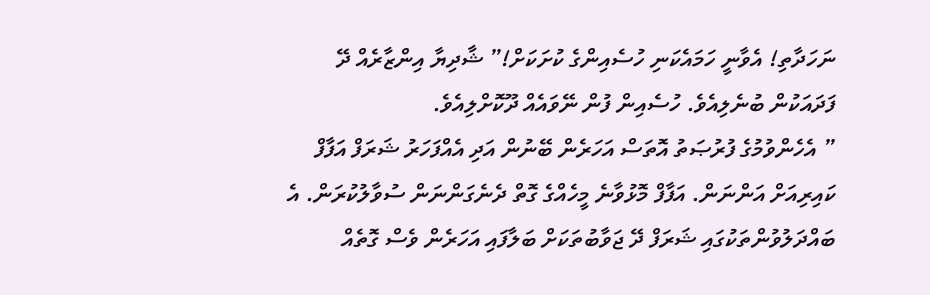ނަހަދާތި! އެވާނީ ހަމައެކަނި ހުސެއިންގެ ކުށަކަށް!” ޝާދިޔާ އިންޒާރެއް ދޭ ފަދައަކުން ބުނެލިއެވެ. ހުސެއިން ފުން ނޭވައެއް ދޫކޮށްލިއެވެ.
” އެހެންވުމުގެ ފުރުޞަތު އޮތަސް އަހަރެން ބޭނުން އަދި އެއްފަހަރު ޝަރަފް އަފާފް ކައިރިއަށް އަންނަން. އަފާފް މޮޅުވާނެ މީހެއްގެ ގޮތް ދެނެގަންނަން ސުވާލުކުރަން. އެ ބައްދަލުވުންތަކުގައި ޝަރަފް ދޭ ޖަވާބުތަކަށް ބަލާފައި އަހަރެން ވެސް ގޮތެއް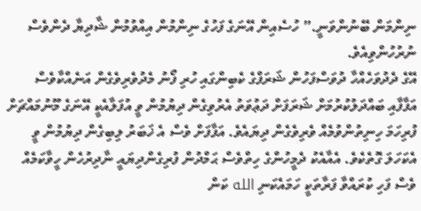ނިންމަން ބޭނުންވަނީ.” ހުސެއިން އޭނަގެ ފަހުގެ ނިންމުން އިއްވުމުން ޝާދިޔާ ދެންވެސް ނުރުހުންވިއެވެ.
އޭގެ ދެދުވަހެއްހާ ދުވަސްފަހުން ޝަރަފްގެ ކެބިންގައި ހުރި ފޯނު މެދުވެރިވެގެން އަނެއްކާވެސް އަފާފާއި ބައްދަލުކުރުމަށް ޝަރަފަށް ދަޢުވަތު އެރުވިގެން ދިޔުމުން ވީ އުފަލާއެކީ އޭނަގެ މޫނުމައްޗަށް ފުރިހަމަ ހިނިތުންވުމެއް ވެރިވެގެން ދިޔައެވެ. އަފާފަށް ވެސް އެ ޚަބަރު ލިބިގެން ދިޔުމުން ވީ އެކަހަލަ ގޮތެކެވެ. އެއާއެކު ދެމީހުންގެ ހިތްވެސް ޙަމްދުން ފުރިގެންދިޔައީ ނާދިރުހެން ހީވާކަމެއް ވެސް ފަހި ކުރައްވާ ފަރާތަކީ ހަމައެކަނި الله ކަން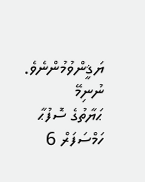ޔަޤީންވުމުންނެވެ.
ނުނިމޭ
ޙަޔާތުގެ ސޮފުޙާ
ހަމްސަފަރް 6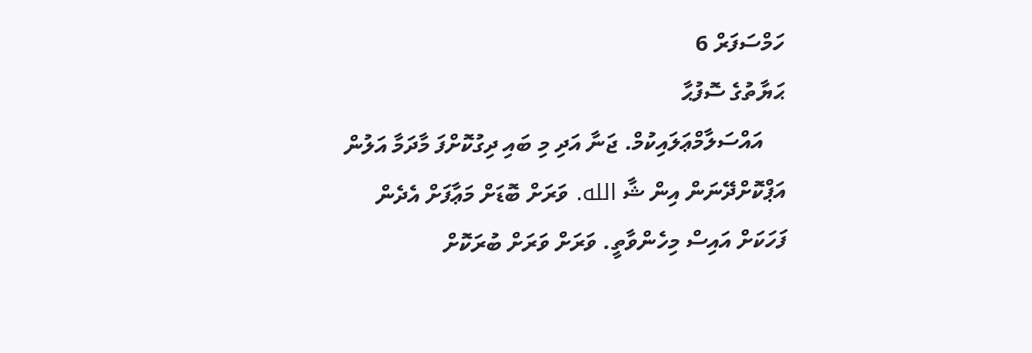ހަމްސަފަރް 6
ޙަޔާތުގެ ސޮފުޙާ
    އައްސަލާމްޢަލައިކުމް. ޖަނާ އަދި މި ބައި ދިގުކޮށްފަ މާދަމާ އަލުން އަޕްކޮށްދޭނަން އިން ޝާ الله. ވަރަށް ބޮޑަށް މަޢާފަށް އެދެން ފަހަކަށް އައިސް މިހެންވާތީ. ވަރަށް ވަރަށް ބުރަކޮށް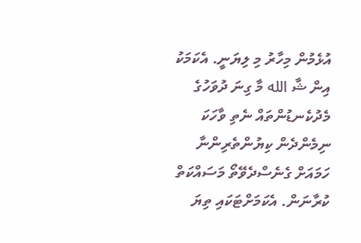އުޅެމުން މިހާރު މި ލިޔަނީ. އެކަމަކު އިން ޝާ الله މާ ގިނަ ދުވަހުގެ މެދުކެނޑުންތައް ނެތި ވާހަކަ ނިމެންދެން ކިޔުންތެރިންނާ ހަމައަށް ގެނެސްދެވޭތޯ މަސައްކަތް ކުރާނަން. އެކަމަށްޓަކައި ތިޔަ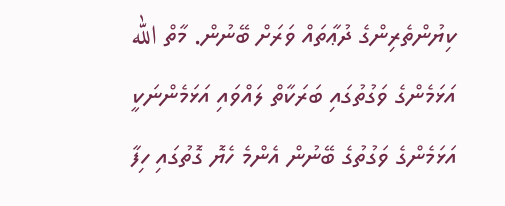ކިޔުންތެރިންގެ ދުޢާތައް ވަރަށް ބޭނުން. މާތް الله އަޅަމެންގެ ވަގުތުގައި ބަރަކާތް ލައްވައި އަޅަމެންނަކީ އަޅަމެންގެ ވަގުތުގެ ބޭނުން އެންމެ ހެޔޮ ގޮތުގައި ހިފާ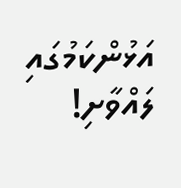އަޅުންކަމުގައި ލައްވާށި!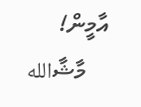އާމީން!
    މާޝާالله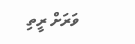ވަރަށް ރީތި